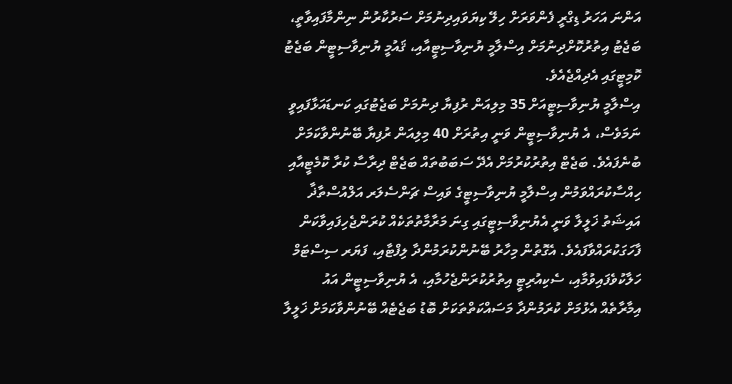އަންނަ އަހަރު ޑިގްރީ ފެންވަރަށް ހިލޭ ކިޔަވައިދިނުމަށް ސަރުކާރުން ނިންމާފައިވާތީ، ބަޖެޓު އިތުރުކޮށްދިނުމަށް އިސްލާމީ ޔުނިވާސިޓީއާއި، ޤައުމީ ޔުނިވާސިޓީން ބަޖެޓު ކޮމިޓީގައި އެދިއްޖެއެވެ.
އިސްލާމީ ޔުނިވާސިޓީއަށް 35 މިލިއަން ރުފިޔާ ދިނުމަށް ބަޖެޓުގައި ކަނޑައަޅާފައިވީ ނަމަވެސް، އެ ޔުނިވާސިޓީން ވަނީ އިތުރަށް 40 މިލިއަން ރުފިޔާ ބޭނުންވާކަމަށް ބުނެފައެވެ. ބަޖެޓް އިތުރުކުރުމަށް އެދޭ ސަބަބުތައް ބަޖެޓް ދިރާސާ ކުރާ ކޮމެޓީއާއި ހިއްސާކުރައްވަމުން އިސްލާމީ ޔުނިވާސިޓީގެ ވައިސް ޗަންސެލަރ އަލްއުސްތާޛާ އައިޝަތު ޚަލީލާ ވަނީ އެޔުނިވާސިޓީގައި ގިނަ މަރާމާތުތަކެއް ކުރަންޖެހިފައިވާކަން ފާހަގަކުރައްވާފައެވެ. އެގޮތުން މިހާރު ބޭނުންކުރަމުންދާ ލިފްޓާއި، ފަޔަރ ސިސްޓަމް ހަލާކުވެފައިވުމާއި، ސެކިއުރިޓީ އިތުރުކުރަންޖެހުމާއި، އެ ޔުނިވާސިޓީން އައު އިމާރާތެއް އެޅުމަށް ކުރަމުންދާ މަސައްކަތްތަކަށް ބޮޑު ބަޖެޓެއް ބޭނުންވާކަމަށް ޚަލީލާ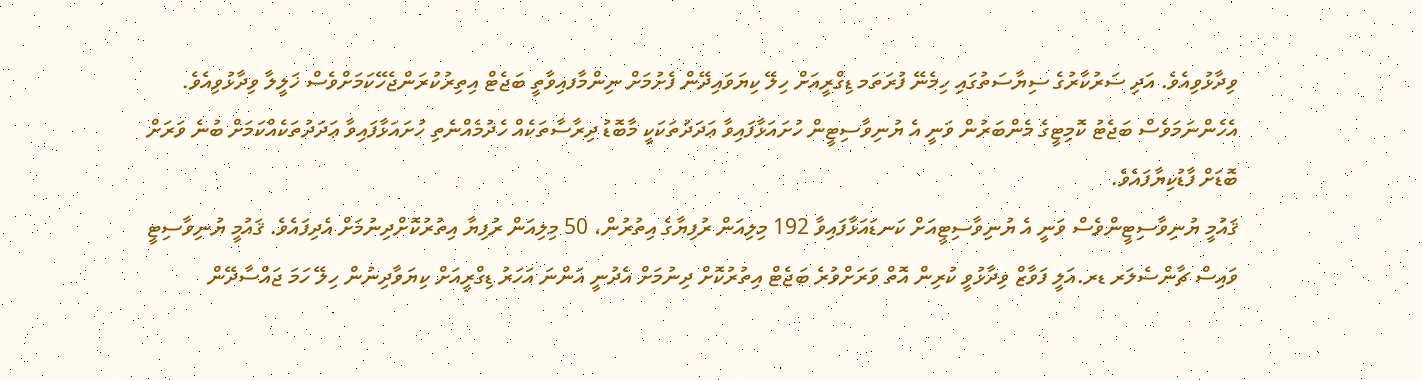ވިދާޅުވިއެވެ. އަދި ސަރުކާރުގެ ސިޔާސަތުގައި ހިމެނޭ ފުރަތަމ ޑިގްރީއަށް ހިލޭ ކިޔަވައިދޭން ފެށުމަށް ނިންމާފއިވާތީ ބަޖެޓް އިތިރުކުރަންޖެހޭކަމަށްވެސް ޚަލީލާ ވިދާޅުވިއެވެ. އެހެންނަމަވެސް ބަޖެޓު ކޮމިޓީގެ މެންބަރުން ވަނީ އެ ޔުނިވާސިޓީން ހުށައަޅާފައިވާ ޢަދަދުތަކަކީ މާބޮޑު ދިރާސާތަކެއް ހެދުމެއްނެތި ހުށައަޅާފައިވާ ޢަދަދުތަކެއްކަމަށް ބުނެ ވަރަށް ބޮޑަށް ފާޑުކިޔާފައެވެ.
ޤައުމީ ޔުނިވާސިޓީންވެސް ވަނީ އެ ޔުނިވާސިޓީއަށް ކަނޑައަޅާފައިވާ 192 މިލިއަން ރުފިޔާގެ އިތުރުން، 50 މިލިއަން ރުފިޔާ އިތުރުކޮށްދިނުމަށް އެދިފައެވެ. ޤައުމީ ޔުނިވާސިޓީ ވައިސް ޗާންސެލަރ ޑރ.އަލީ ފަވާޒް ވިދާޅުވީ ކުރިން އޮތް ވަރަށްވުރެ ބަޖެޓް އިތުރުކޮށް ދިނުމަށް އެދުނީ އަންނަ އަހަރު ޑިގްރީއަށް ކިޔަވާދިނުން ހިލޭ ހަމަ ޖައްސާދޭން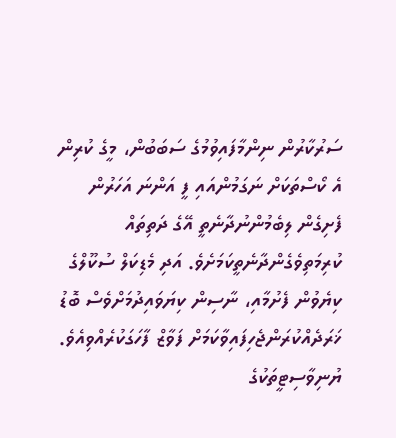ސަރުކާރުން ނިންމާފައިވުމުގެ ސަބަބުން، މީގެ ކުރިން އެ ކޯސްތަކަށް ނަގަމުންއައި ފީ އަންނަ އަހަރުން ފެށިގެން ލިބެމުންނުދާނެތީ އޭގެ ދަތިތައް ކުރިމަތިވެގެންދާނެތީކަމަށެވެ. އަދި މެޑިކަލް ސުކޫލްގެ ކިޔެވުން ފެށުމާއި، ނާސިން ކިޔަވައިދުމަށްވެސް ބޮޑު ޚަރަދެއްކުރަންޖެހިފައިވާކަމަށް ފަވާޒް ފާހަގަކުރެއްވިއެވެ.
ޔުނިވާސިޓީތަކުގެ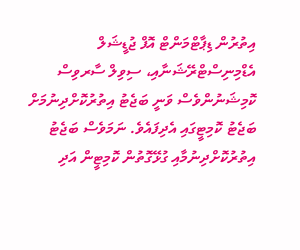އިތުރުން ޑިޕާޓްމަންޓް އޮފް ޖުޑީޝަލް އެޑްމިނިސްޓްރޭޝަނާއި، ސިވިލް ސާރވިސް ކޮމިޝަނުންވެސް ވަނީ ބަޖެޓު އިތުރުކޮށްދިނުމަށް ބަޖެޓު ކޮމިޓީގައި އެދިފައެވެ. ނަމަވެސް ބަޖެޓު އިތުރުކޮށްދިނުމާއި ގުޅޭގޮތުން ކޮމިޓީން އަދި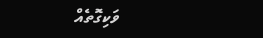ވަކިގޮތެއް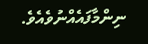ނިންމާފައެއްނުވެއެވެ.